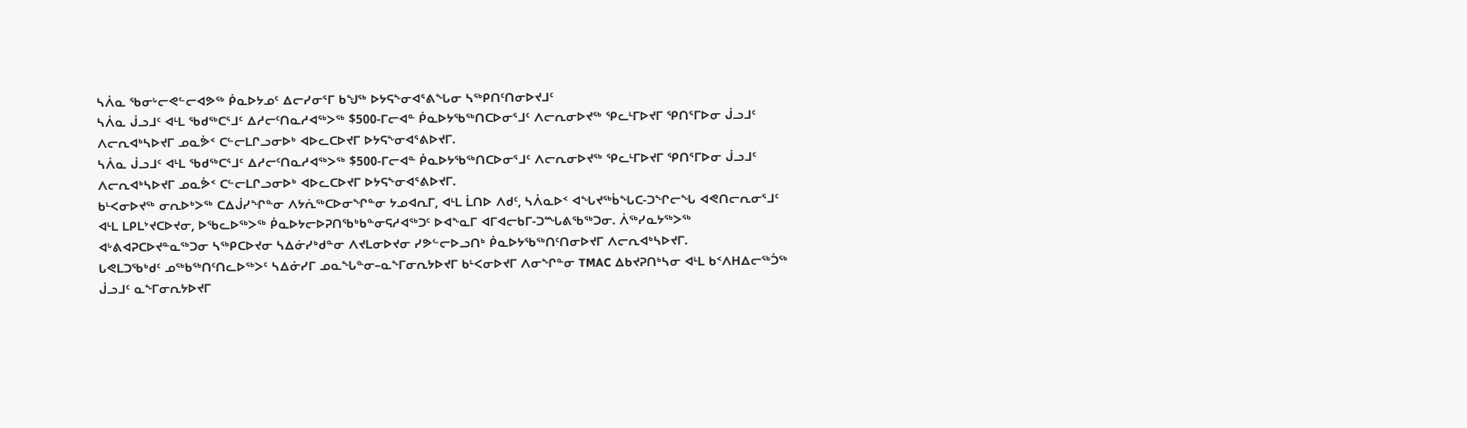ᓴᐲᓇ ᖃᓂᒡᓕᕙᓪᓕᐊᕗᖅ ᑮᓇᐅᔭᓄᑦ ᐃᓕᓯᓂᕐᒥ ᑲᖑᖅ ᐅᔭᕋᖕᓂᐊᕐᕕᖓᓂ ᓴᖅᑭᑎᑦᑎᓂᐅᔪᒧᑦ
ᓴᐲᓇ ᒎᓗᒧᑦ ᐊᒻᒪ ᖃᑯᖅᑕᕐᒧᑦ ᐃᓱᓕᑦᑎᓇᓱᐊᖅᐳᖅ $500-ᒥᓕᐊᓐ ᑮᓇᐅᔭᖃᖅᑎᑕᐅᓂᕐᒧᑦ ᐱᓕᕆᓂᐅᔪᖅ ᕿᓚᒻᒥᐅᔪᒥ ᕿᑎᕐᒥᐅᓂ ᒎᓗᒧᑦ ᐱᓕᕆᐊᒃᓴᐅᔪᒥ ᓄᓇᕘᑉ ᑕᓪᓕᒪᒋᓗᓂᐅᒃ ᐊᐅᓚᑕᐅᔪᒥ ᐅᔭᕋᖕᓂᐊᕐᕕᐅᔪᒥ.
ᓴᐲᓇ ᒎᓗᒧᑦ ᐊᒻᒪ ᖃᑯᖅᑕᕐᒧᑦ ᐃᓱᓕᑦᑎᓇᓱᐊᖅᐳᖅ $500-ᒥᓕᐊᓐ ᑮᓇᐅᔭᖃᖅᑎᑕᐅᓂᕐᒧᑦ ᐱᓕᕆᓂᐅᔪᖅ ᕿᓚᒻᒥᐅᔪᒥ ᕿᑎᕐᒥᐅᓂ ᒎᓗᒧᑦ ᐱᓕᕆᐊᒃᓴᐅᔪᒥ ᓄᓇᕘᑉ ᑕᓪᓕᒪᒋᓗᓂᐅᒃ ᐊᐅᓚᑕᐅᔪᒥ ᐅᔭᕋᖕᓂᐊᕐᕕᐅᔪᒥ.
ᑲᒻᐸᓂᐅᔪᖅ ᓂᕆᐅᒃᐳᖅ ᑕᐃᒎᓯᖏᓐᓂ ᐱᔭᕇᖅᑕᐅᓂᖏᓐᓂ ᔭᓄᐊᕆᒥ, ᐊᒻᒪ ᒫᑎᐅ ᐱᑯᑦ, ᓴᐲᓇᐅᑉ ᐊᖓᔪᖅᑳᖓᑕ-ᑐᖏᓕᖓ ᐊᕙᑎᓕᕆᓂᕐᒧᑦ ᐊᒻᒪ ᒪᑭᒪᔾᔪᑕᐅᔪᓂ, ᐅᖃᓚᐅᖅᐳᖅ ᑮᓇᐅᔭᓕᐅᕈᑎᖃᒃᑲᓐᓂᕋᓱᐊᖅᑐᑦ ᐅᐊᖕᓇᒥ ᐊᒥᐊᓕᑲᒥ-ᑐᙵᕕᖃᖅᑐᓂ. ᐲᖅᓯᓇᔭᖅᐳᖅ ᐊᒡᕕᐊᕈᑕᐅᔪᓐᓇᖅᑐᓂ ᓴᖅᑭᑕᐅᔪᓂ ᓴᐃᓃᓯᒃᑯᓐᓂ ᐱᔪᒪᓂᐅᔪᓂ ᓯᕗᓪᓕᐅᓗᑎᒃ ᑮᓇᐅᔭᖃᖅᑎᑦᑎᓂᐅᔪᒥ ᐱᓕᕆᐊᒃᓴᐅᔪᒥ.
ᒐᕙᒪᑐᖃᒃᑯᑦ ᓄᖅᑲᖅᑎᑦᑎᓚᐅᖅᐳᑦ ᓴᐃᓃᓯᒥ ᓄᓇᖓᓐᓂ–ᓇᖕᒥᓂᕆᔭᐅᔪᒥ ᑲᒻᐸᓂᐅᔪᒥ ᐱᓂᖏᓐᓂ TMAC ᐃᑲᔪᕈᑎᒃᓴᓂ ᐊᒻᒪ ᑲᑉᐱᕼᐃᓕᖅᑑᖅ ᒎᓗᒧᑦ ᓇᖕᒥᓂᕆᔭᐅᔪᒥ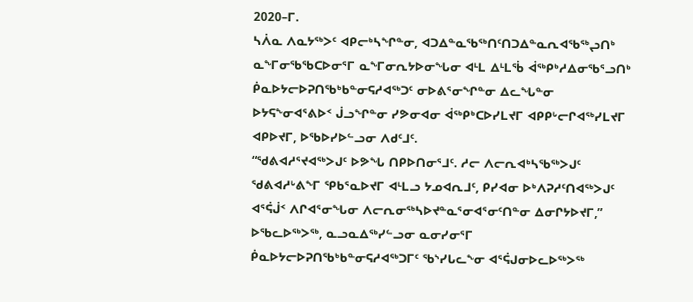2020–ᒥ.
ᓴᐲᓇ ᐱᓇᔭᖅᐳᑦ ᐊᑭᓕᒃᓴᖏᓐᓂ, ᐊᑐᐃᓐᓇᖃᖅᑎᑦᑎᑐᐃᓐᓇᕆᐊᖃᖅᖢᑎᒃ ᓇᖕᒥᓂᖃᖃᑕᐅᓂᕐᒥ ᓇᖕᒥᓂᕆᔭᐅᓂᖓᓂ ᐊᒻᒪ ᐃᒻᒪᖄ ᐋᖅᑭᒃᓱᐃᓂᖃᕐᓗᑎᒃ ᑮᓇᐅᔭᓕᐅᕈᑎᖃᒃᑲᓐᓂᕋᓱᐊᖅᑐᑦ ᓂᐅᕕᕐᓂᖏᓐᓂ ᐃᓚᖓᓐᓂ ᐅᔭᕋᖕᓂᐊᕐᕕᐅᑉ ᒎᓗᖏᓐᓂ ᓯᕗᓂᐊᓂ ᐋᖅᑭᒃᑕᐅᓯᒪᔪᒥ ᐊᑭᑭᒡᓕᒋᐊᖅᓯᒪᔪᒥ ᐊᑭᐅᔪᒥ, ᐅᖃᐅᓯᐅᓪᓗᓂ ᐱᑯᑦᒧᑦ.
“ᖁᕕᐊᓱᕐᔪᐊᖅᐳᒍᑦ ᐅᕗᖓ ᑎᑭᐅᑎᓂᕐᒧᑦ. ᓱᓕ ᐱᓕᕆᐊᒃᓴᖃᖅᐳᒍᑦ ᖁᕕᐊᓱᒡᕕᖕᒥ ᕿᑲᕐᓇᐅᔪᒥ ᐊᒻᒪᓗ ᔭᓄᐊᕆᒧᑦ, ᑭᓯᐊᓂ ᐅᒃᐱᕈᓱᑦᑎᐊᖅᐳᒍᑦ ᐊᕐᕌᒎᑉ ᐱᒋᐊᕐᓂᖓᓂ ᐱᓕᕆᓂᖅᓴᐅᔪᓐᓇᕐᓂᐊᕐᓂᑦᑎᓐᓂ ᐃᓂᒋᔭᐅᔪᒥ,” ᐅᖃᓚᐅᖅᐳᖅ, ᓇᓗᓇᐃᖅᓯᓪᓗᓂ ᓇᓂᓯᓂᕐᒥ ᑮᓇᐅᔭᓕᐅᕈᑎᖃᒃᑲᓐᓂᕋᓱᐊᖅᑐᒥᑦ ᖃᔅᓯᒐᓚᖕᓂ ᐊᕐᕌᒍᓂᐅᓚᐅᖅᐳᖅ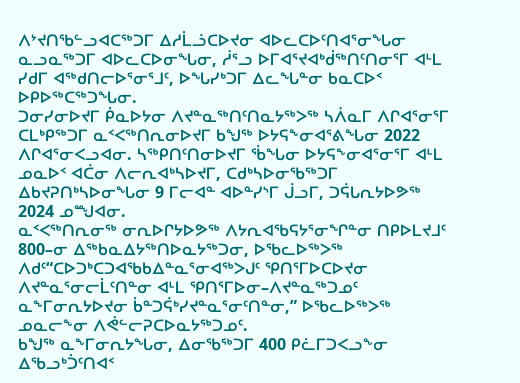ᐱᔾᔪᑎᖃᓪᓗᐊᑕᖅᑐᒥ ᐃᓱᒫᓘᑕᐅᔪᓂ ᐊᐅᓚᑕᐅᑦᑎᐊᕐᓂᖓᓂ ᓇᓗᓇᖅᑐᒥ ᐊᐅᓚᑕᐅᓂᖓᓂ, ᓲᕐᓗ ᐅᒥᐊᕐᔪᐊᒃᑰᖅᑎᑦᑎᓂᕐᒥ ᐊᒻᒪ ᓯᑯᒥ ᐊᖅᑯᑎᓕᐅᕐᓂᕐᒧᑦ, ᐅᖓᓯᒃᑐᒥ ᐃᓚᖓᓐᓂ ᑲᓇᑕᐅᑉ ᐅᑭᐅᖅᑕᖅᑐᖓᓂ.
ᑐᓂᓯᓂᐅᔪᒥ ᑮᓇᐅᔭᓂ ᐱᔪᓐᓇᖅᑎᑦᑎᓇᔭᖅᐳᖅ ᓴᐲᓇᒥ ᐱᒋᐊᕐᓂᕐᒥ ᑕᒪᒃᑭᖅᑐᒥ ᓇᑉᐸᖅᑎᕆᓂᐅᔪᒥ ᑲᖑᖅ ᐅᔭᕋᖕᓂᐊᕐᕕᖓᓂ 2022 ᐱᒋᐊᕐᓂᐸᓗᐊᓂ. ᓴᖅᑭᑎᑦᑎᓂᐅᔪᒥ ᖄᖓᓂ ᐅᔭᕋᖕᓂᐊᕐᓂᕐᒥ ᐊᒻᒪ ᓄᓇᐅᑉ ᐊᑖᓂ ᐱᓕᕆᐊᒃᓴᐅᔪᒥ, ᑕᑯᒃᓴᐅᓂᖃᖅᑐᒥ ᐃᑲᔪᕈᑎᒃᓴᐅᓂᖓᓂ 9 ᒥᓕᐊᓐ ᐊᐅᓐᓯᔅᒥ ᒎᓗᒥ, ᑐᕌᒐᕆᔭᐅᕗᖅ 2024 ᓄᙳᐊᓂ.
ᓇᑉᐸᖅᑎᕆᓂᖅ ᓂᕆᐅᒋᔭᐅᕗᖅ ᐱᔭᕆᐊᖃᕋᔭᕐᓂᖏᓐᓂ ᑎᑭᐅᒪᔪᒧᑦ 800–ᓂ ᐃᖅᑲᓇᐃᔭᖅᑎᐅᓇᔭᖅᑐᓂ, ᐅᖃᓚᐅᖅᐳᖅ ᐱᑯᑦ“ᑕᐅᑐᒃᑕᑐᐊᖃᑲᐃᓐᓇᕐᓂᐊᖅᐳᒍᑦ ᕿᑎᕐᒥᐅᑕᐅᔪᓂ ᐱᔪᓐᓇᕐᓂᓕᒫᑦᑎᓐᓂ ᐊᒻᒪ ᕿᑎᕐᒥᐅᓂ–ᐱᔪᓐᓇᖅᑐᓄᑦ ᓇᖕᒥᓂᕆᔭᐅᔪᓂ ᑳᓐᑐᕌᒃᓯᔪᓐᓇᕐᓂᑦᑎᓐᓂ,” ᐅᖃᓚᐅᖅᐳᖅ ᓄᓇᓕᖕᓂ ᐱᕚᓪᓕᕈᑕᐅᓇᔭᖅᑐᓄᑦ.
ᑲᖑᖅ ᓇᖕᒥᓂᕆᔭᖓᓂ, ᐃᓂᖃᖅᑐᒥ 400 ᑭᓛᒥᑐᐸᓗᖕᓂ ᐃᖃᓗᒃᑑᑦᑎᐊᑉ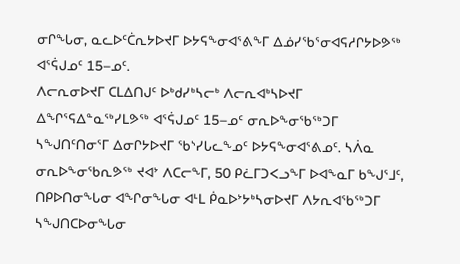ᓂᒋᖓᓂ, ᓇᓚᐅᑦᑖᕆᔭᐅᔪᒥ ᐅᔭᕋᖕᓂᐊᕐᕕᖕᒥ ᐃᓅᓯᖃᕐᓂᐊᕋᓱᒋᔭᐅᕗᖅ ᐊᕐᕌᒍᓄᑦ 15–ᓄᑦ.
ᐱᓕᕆᓂᐅᔪᒥ ᑕᒪᐃᑎᒍᑦ ᐅᒃᑯᓯᒃᓴᓕᒃ ᐱᓕᕆᐊᒃᓴᐅᔪᒥ ᐃᖏᕐᕋᐃᓐᓇᖅᓯᒪᕗᖅ ᐊᕐᕌᒍᓄᑦ 15–ᓄᑦ ᓂᕆᐅᖕᓂᖃᖅᑐᒥ ᓴᖑᑎᑦᑎᓂᕐᒥ ᐃᓂᒋᔭᐅᔪᒥ ᖃᔅᓯᒐᓚᖕᓄᑦ ᐅᔭᕋᖕᓂᐊᕐᕕᓄᑦ. ᓴᐲᓇ ᓂᕆᐅᖕᓂᖃᕆᕗᖅ ᔪᐊᔾ ᐱᑕᓕᖕᒥ, 50 ᑭᓛᒥᑐᐸᓗᖕᒥ ᐅᐊᖕᓇᒥ ᑲᖑᕐᒧᑦ, ᑎᑭᐅᑎᓂᖓᓂ ᐊᖏᓂᖓᓂ ᐊᒻᒪ ᑮᓇᐅᔾᔭᒃᓴᓂᐅᔪᒥ ᐱᔭᕆᐊᖃᖅᑐᒥ ᓴᖑᑎᑕᐅᓂᖓᓂ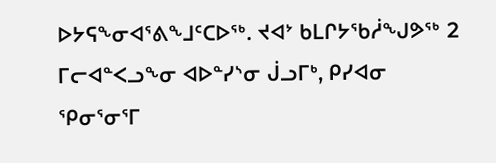ᐅᔭᕋᖕᓂᐊᕐᕕᖕᒧᑦᑕᐅᖅ. ᔪᐊᔾ ᑲᒪᒋᔭᖃᓲᖑᕗᖅ 2 ᒥᓕᐊᓐᐸᓗᖕᓂ ᐊᐅᓐᓯᔅᓂ ᒎᓗᒥᒃ, ᑭᓯᐊᓂ ᕿᓂᕐᓂᕐᒥ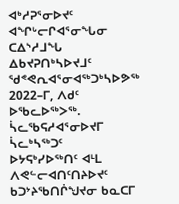ᐊᒃᓱᕈᕐᓂᐅᔪᑦ ᐊᖏᒡᓕᒋᐊᕐᓂᖓᓂ ᑕᐃᔅᓱᒧᖓ ᐃᑲᔪᕈᑎᒃᓴᐅᔪᒧᑦ ᖁᕝᕙᕆᐊᕐᓂᐊᖅᑐᒃᓴᐅᕗᖅ 2022–ᒥ, ᐱᑯᑦ ᐅᖃᓚᐅᖅᐳᖅ.
ᓵᓚᖃᕋᓱᐊᕐᓂᐅᔪᒥ ᓵᓚᒃᓴᖅᑐᑦ
ᐅᔭᕋᒃᓯᐅᖅᑎᑦ ᐊᒻᒪ ᐱᕙᓪᓕᐊᑎᑦᑎᔨᐅᔪᑦ ᑲᑐᔾᔨᖃᑎᒌᖑᔪᓂ ᑲᓇᑕᒥ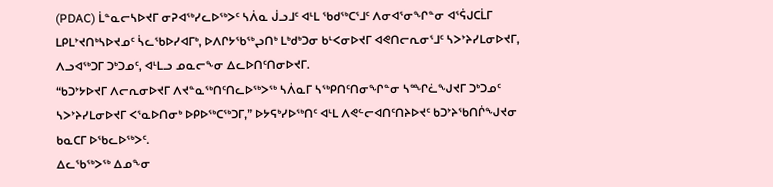(PDAC) ᒫᓐᓇᓕᓴᐅᔪᒥ ᓂᕈᐊᖅᓯᓚᐅᖅᐳᑦ ᓴᐲᓇ ᒎᓗᒧᑦ ᐊᒻᒪ ᖃᑯᖅᑕᕐᒧᑦ ᐱᓂᐊᕐᓂᖏᓐᓂ ᐊᕐᕌᒍᑕᒫᒥ ᒪᑭᒪᔾᔪᑎᒃᓴᐅᔪᓄᑦ ᓵᓚᖃᐅᓯᐊᒥᒃ, ᐅᐱᒋᔭᖃᖅᖢᑎᒃ ᒪᒃᑯᒃᑐᓂ ᑲᒻᐸᓂᐅᔪᒥ ᐊᕙᑎᓕᕆᓂᕐᒧᑦ ᓴᐳᔾᔨᓯᒪᓂᐅᔪᒥ, ᐱᓗᐊᖅᑐᒥ ᑐᒃᑐᓄᑦ, ᐊᒻᒪᓗ ᓄᓇᓕᖕᓂ ᐃᓚᐅᑎᑦᑎᓂᐅᔪᒥ.
“ᑲᑐᔾᔭᐅᔪᒥ ᐱᓕᕆᓂᐅᔪᒥ ᐱᔪᓐᓇᖅᑎᑦᑎᓚᐅᖅᐳᖅ ᓴᐲᓇᒥ ᓴᖅᑭᑎᑦᑎᓂᖏᓐᓂ ᓴᙱᓛᖑᔪᒥ ᑐᒃᑐᓄᑦ ᓴᐳᔾᔨᓯᒪᓂᐅᔪᒥ ᐸᕐᓇᐅᑎᓂᒃ ᐅᑭᐅᖅᑕᖅᑐᒥ,” ᐅᔭᕋᒃᓯᐅᖅᑎᑦ ᐊᒻᒪ ᐱᕙᓪᓕᐊᑎᑦᑎᔨᐅᔪᑦ ᑲᑐᔾᔨᖃᑎᒌᖑᔪᓂ ᑲᓇᑕᒥ ᐅᖃᓚᐅᖅᐳᑦ.
ᐃᓚᖃᖅᐳᖅ ᐃᓄᖕᓂ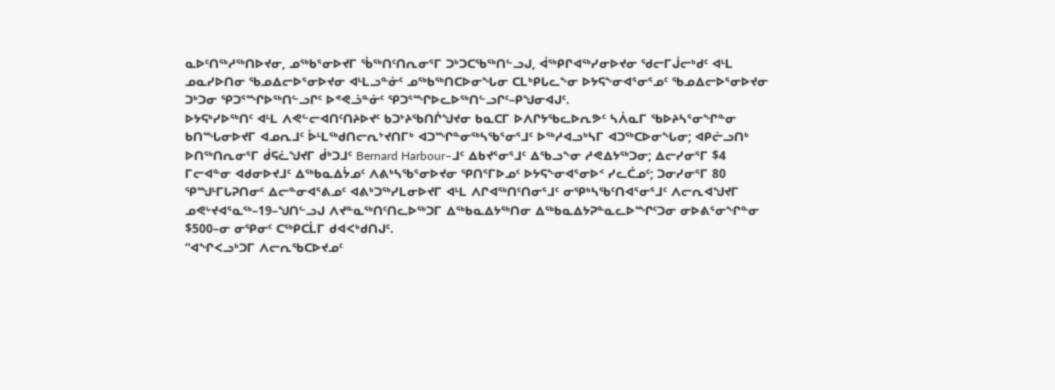ᓇᐅᑦᑎᖅᓱᖅᑎᐅᔪᓂ, ᓄᖅᑲᕐᓂᐅᔪᒥ ᖄᖅᑎᑦᑎᕆᓂᕐᒥ ᑐᒃᑐᑕᖃᖅᑎᓪᓗᒍ, ᐋᖅᑭᒋᐊᖅᓯᓂᐅᔪᓂ ᖁᓕᒥᒎᓕᒃᑯᑦ ᐊᒻᒪ ᓄᓇᓯᐅᑎᓂ ᖃᓄᐃᓕᐅᕐᓂᐅᔪᓂ ᐊᒻᒪᓗᓐᓃᑦ ᓄᖅᑲᖅᑎᑕᐅᓂᖓᓂ ᑕᒪᒃᑭᒐᓚᖕᓂ ᐅᔭᕋᖕᓂᐊᕐᓂᕐᓄᑦ ᖃᓄᐃᓕᐅᕐᓂᐅᔪᓂ ᑐᒃᑐᓂ ᕿᑐᕐᙱᐅᖅᑎᓪᓗᒋᑦ ᐅᕝᕙᓘᓐᓃᑦ ᕿᑐᕐᙱᐅᓚᐅᖅᑎᓪᓗᒋᑦ–ᑭᖑᓂᐊᒍᑦ.
ᐅᔭᕋᒃᓯᐅᖅᑎᑦ ᐊᒻᒪ ᐱᕙᓪᓕᐊᑎᑦᑎᔨᐅᔪᑦ ᑲᑐᔾᔨᖃᑎᒌᖑᔪᓂ ᑲᓇᑕᒥ ᐅᐱᒋᔭᖃᓚᐅᕆᕗᑦ ᓴᐲᓇᒥ ᖃᐅᔨᓴᕐᓂᖏᓐᓂ ᑲᑎᙵᓂᐅᔪᒥ ᐊᓄᕆᒧᑦ ᐆᒻᒪᖅᑯᑎᓕᕆᔾᔪᑎᒥᒃ ᐊᑐᙱᓐᓂᖅᓴᖃᕐᓂᕐᒧᑦ ᐅᖅᓱᐊᓗᒃᓴᒥ ᐊᑐᖅᑕᐅᓂᖓᓂ; ᐊᑭᓖᓗᑎᒃ ᐅᑎᖅᑎᕆᓂᕐᒥ ᑰᕋᓛᖑᔪᒥ ᑰᒃᑐᒧᑦ Bernard Harbour–ᒧᑦ ᐃᑲᔪᕐᓂᕐᒧᑦ ᐃᖃᓗᖕᓂ ᓱᕙᐃᔭᖅᑐᓂ; ᐃᓕᓯᓂᕐᒥ $4 ᒥᓕᐊᓐᓂ ᐊᑯᓂᐅᔪᒧᑦ ᐃᖅᑲᓇᐃᔮᓄᑦ ᐱᕕᒃᓴᖃᕐᓂᐅᔪᓂ ᕿᑎᕐᒥᐅᓄᑦ ᐅᔭᕋᖕᓂᐊᕐᓂᐅᑉ ᓯᓚᑖᓄᑦ; ᑐᓂᓯᓂᕐᒥ 80 ᕿᙳᒻᒥᒐᕈᑎᓂᑦ ᐃᓕᓐᓂᐊᕐᕕᓄᑦ ᐊᕕᒃᑐᖅᓯᒪᓂᐅᔪᒥ ᐊᒻᒪ ᐱᒋᐊᖅᑎᑦᑎᓂᕐᒧᑦ ᓂᕿᒃᓴᖃᑦᑎᐊᕐᓂᕐᒧᑦ ᐱᓕᕆᐊᖑᔪᒥ ᓄᕙᒡᔪᐊᕐᓇᖅ–19–ᖑᑎᓪᓗᒍ ᐱᔪᓐᓇᖅᑎᑦᑎᓚᐅᖅᑐᒥ ᐃᖅᑲᓇᐃᔭᖅᑎᓂ ᐃᖅᑲᓇᐃᔭᕈᓐᓇᓚᐅᙱᑦᑐᓂ ᓂᐅᕕᕐᓂᖏᓐᓂ $500–ᓂ ᓂᕿᓂᑦ ᑕᖅᑭᑕᒫᒥ ᑯᐊᐸᒃᑯᑎᒍᑦ.
“ᐊᖏᐸᓗᒃᑐᒥ ᐱᓕᕆᖃᑕᐅᔪᓄᑦ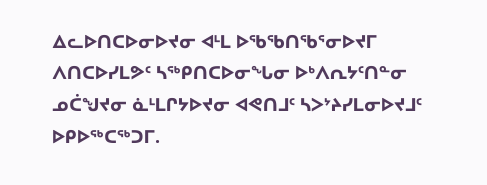ᐃᓚᐅᑎᑕᐅᓂᐅᔪᓂ ᐊᒻᒪ ᐅᖃᖃᑎᖃᕐᓂᐅᔪᒥ ᐱᑎᑕᐅᓯᒪᕗᑦ ᓴᖅᑭᑎᑕᐅᓂᖓᓂ ᐅᒃᐱᕆᔭᑦᑎᓐᓂ ᓄᑖᖑᔪᓂ ᓈᒻᒪᒋᔭᐅᔪᓂ ᐊᕙᑎᒧᑦ ᓴᐳᔾᔨᓯᒪᓂᐅᔪᒧᑦ ᐅᑭᐅᖅᑕᖅᑐᒥ.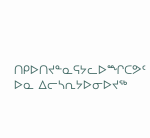ᑎᑭᐅᑎᔪᓐᓇᕋᔭᓚᐅᙱᑕᕗᑦ ᐅᓇ ᐃᓕᓴᕆᔭᐅᓂᐅᔪᖅ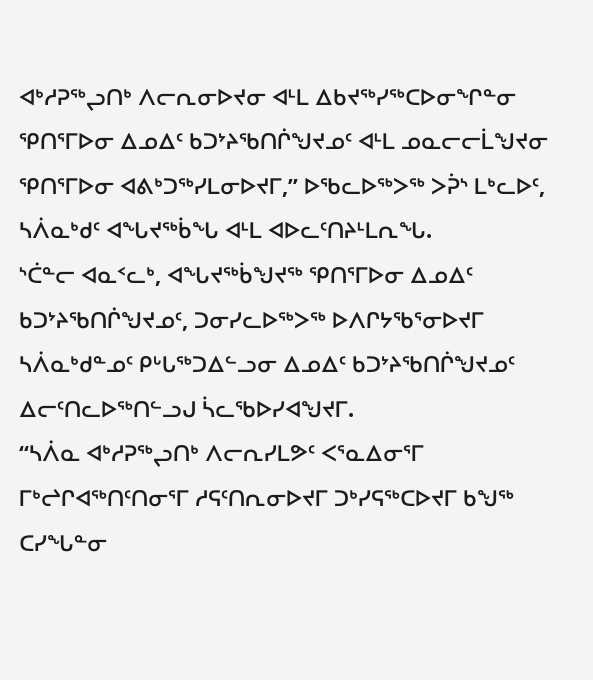ᐊᒃᓱᕈᖅᖢᑎᒃ ᐱᓕᕆᓂᐅᔪᓂ ᐊᒻᒪ ᐃᑲᔪᖅᓯᖅᑕᐅᓂᖏᓐᓂ ᕿᑎᕐᒥᐅᓂ ᐃᓄᐃᑦ ᑲᑐᔾᔨᖃᑎᒌᖑᔪᓄᑦ ᐊᒻᒪ ᓄᓇᓕᓕᒫᖑᔪᓂ ᕿᑎᕐᒥᐅᓂ ᐊᕕᒃᑐᖅᓯᒪᓂᐅᔪᒥ,” ᐅᖃᓚᐅᖅᐳᖅ ᐳᕉᔅ ᒪᒃᓚᐅᑦ, ᓴᐲᓇᒃᑯᑦ ᐊᖓᔪᖅᑳᖓ ᐊᒻᒪ ᐊᐅᓚᑦᑎᔨᒻᒪᕆᖓ.
ᔅᑖᓐᓕ ᐊᓇᑉᓚᒃ, ᐊᖓᔪᖅᑳᖑᔪᖅ ᕿᑎᕐᒥᐅᓂ ᐃᓄᐃᑦ ᑲᑐᔾᔨᖃᑎᒌᖑᔪᓄᑦ, ᑐᓂᓯᓚᐅᖅᐳᖅ ᐅᐱᒋᔭᖃᕐᓂᐅᔪᒥ ᓴᐲᓇᒃᑯᓐᓄᑦ ᑭᒡᒐᖅᑐᐃᓪᓗᓂ ᐃᓄᐃᑦ ᑲᑐᔾᔨᖃᑎᒌᖑᔪᓄᑦ ᐃᓕᑦᑎᓚᐅᖅᑎᓪᓗᒍ ᓵᓚᖃᐅᓯᐊᖑᔪᒥ.
“ᓴᐲᓇ ᐊᒃᓱᕈᖅᖢᑎᒃ ᐱᓕᕆᓯᒪᕗᑦ ᐸᕐᓇᐃᓂᕐᒥ ᒥᒃᖠᒋᐊᖅᑎᑦᑎᓂᕐᒥ ᓱᕋᑦᑎᕆᓂᐅᔪᒥ ᑐᒃᓯᕋᖅᑕᐅᔪᒥ ᑲᖑᖅ ᑕᓯᖓᓐᓂ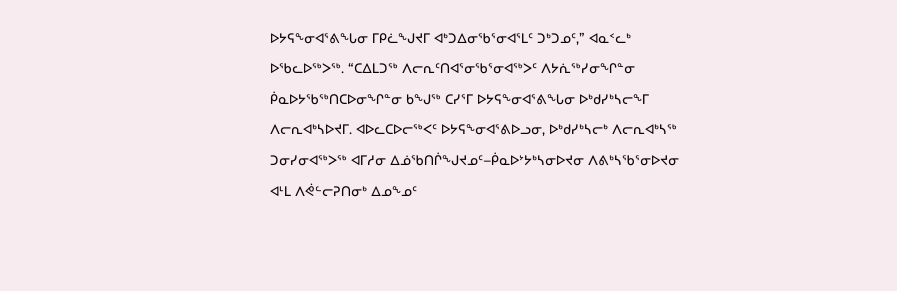ᐅᔭᕋᖕᓂᐊᕐᕕᖓᓂ ᒥᑭᓛᖑᔪᒥ ᐊᒃᑐᐃᓂᖃᕐᓂᐊᕐᒪᑦ ᑐᒃᑐᓄᑦ,” ᐊᓇᑉᓚᒃ ᐅᖃᓚᐅᖅᐳᖅ. “ᑕᐃᒪᑐᖅ ᐱᓕᕆᑦᑎᐊᕐᓂᖃᕐᓂᐊᖅᐳᑦ ᐱᔭᕇᖅᓯᓂᖏᓐᓂ ᑮᓇᐅᔭᖃᖅᑎᑕᐅᓂᖏᓐᓂ ᑲᖑᖅ ᑕᓯᕐᒥ ᐅᔭᕋᖕᓂᐊᕐᕕᖓᓂ ᐅᒃᑯᓯᒃᓴᓕᖕᒥ ᐱᓕᕆᐊᒃᓴᐅᔪᒥ. ᐊᐅᓚᑕᐅᓕᖅᐸᑦ ᐅᔭᕋᖕᓂᐊᕐᕕᐅᓗᓂ, ᐅᒃᑯᓯᒃᓴᓕᒃ ᐱᓕᕆᐊᒃᓴᖅ ᑐᓂᓯᓂᐊᖅᐳᖅ ᐊᒥᓱᓂ ᐃᓅᖃᑎᒌᖑᔪᓄᑦ–ᑮᓇᐅᔾᔭᒃᓴᓂᐅᔪᓂ ᐱᕕᒃᓴᖃᕐᓂᐅᔪᓂ ᐊᒻᒪ ᐱᕚᓪᓕᕈᑎᓂᒃ ᐃᓄᖕᓄᑦ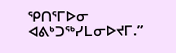ᕿᑎᕐᒥᐅᓂ ᐊᕕᒃᑐᖅᓯᒪᓂᐅᔪᒥ.”